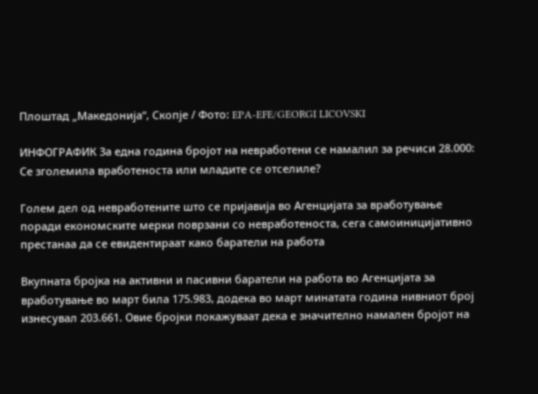Плоштад „Македонија“, Скопје / Фото: EPA-EFE/GEORGI LICOVSKI

ИНФОГРАФИК За една година бројот на невработени се намалил за речиси 28.000: Се зголемила вработеноста или младите се отселиле?

Голем дел од невработените што се пријавија во Агенцијата за вработување поради економските мерки поврзани со невработеноста, сега самоиницијативно престанаа да се евидентираат како баратели на работа

Вкупната бројка на активни и пасивни баратели на работа во Агенцијата за вработување во март била 175.983, додека во март минатата година нивниот број изнесувал 203.661. Овие бројки покажуваат дека е значително намален бројот на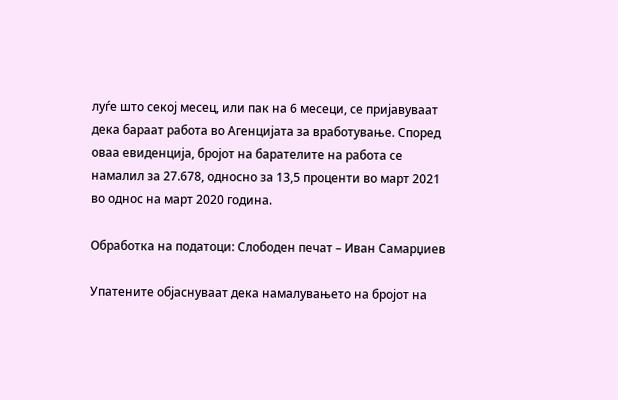луѓе што секој месец, или пак на 6 месеци, се пријавуваат дека бараат работа во Агенцијата за вработување. Според оваа евиденција, бројот на барателите на работа се намалил за 27.678, односно за 13,5 проценти во март 2021 во однос на март 2020 година.

Обработка на податоци: Слободен печат – Иван Самарџиев

Упатените објаснуваат дека намалувањето на бројот на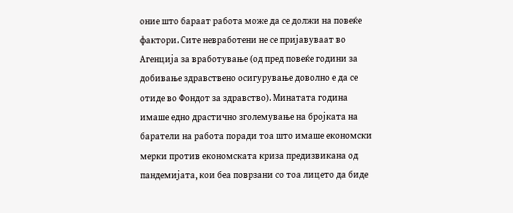оние што бараат работа може да се должи на повеќе фактори. Сите невработени не се пријавуваат во Агенција за вработување (од пред повеќе години за добивање здравствено осигурување доволно е да се отиде во Фондот за здравство). Минатата година имаше едно драстично зголемување на бројката на баратели на работа поради тоа што имаше економски мерки против економската криза предизвикана од пандемијата, кои беа поврзани со тоа лицето да биде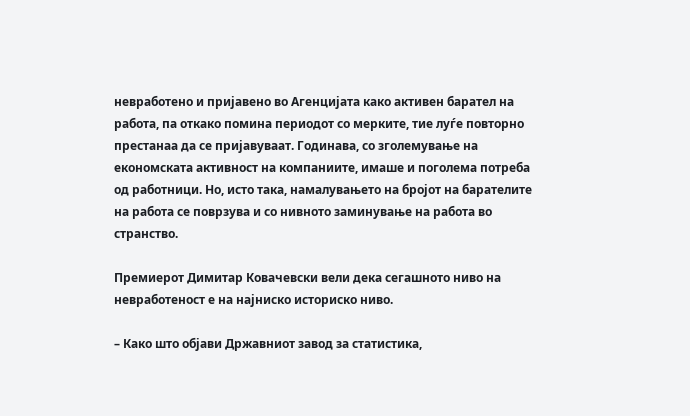невработено и пријавено во Агенцијата како активен барател на работа, па откако помина периодот со мерките, тие луѓе повторно престанаа да се пријавуваат. Годинава, со зголемување на економската активност на компаниите, имаше и поголема потреба од работници. Но, исто така, намалувањето на бројот на барателите на работа се поврзува и со нивното заминување на работа во странство.

Премиерот Димитар Ковачевски вели дека сегашното ниво на невработеност е на најниско историско ниво.

– Како што објави Државниот завод за статистика,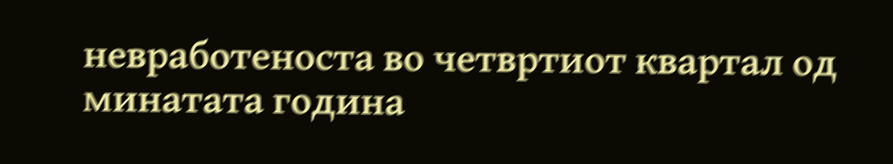невработеноста во четвртиот квартал од минатата година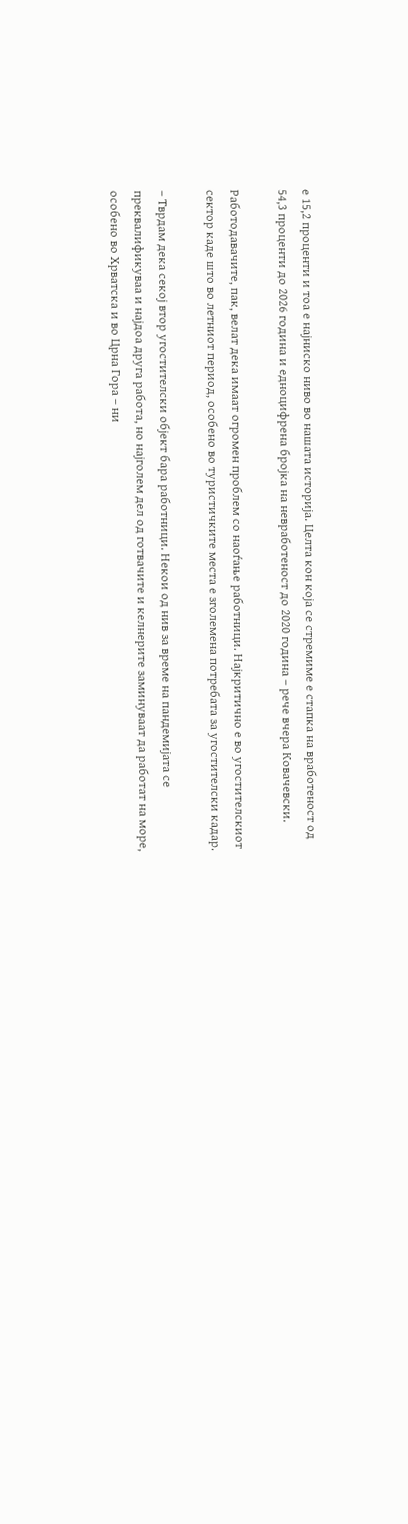е 15,2 проценти и тоа е најниско ниво во нашата историја. Целта кон која се стремиме е стапка на вработеност од 54,3 проценти до 2026 година и едноцифрена бројка на невработеност до 2020 година – рече вчера Ковачевски.

Работодавачите, пак, велат дека имаат огромен проблем со наоѓање работници. Најкритично е во угостителскиот сектор каде што во летниот период, особено во туристичките места е зголемена потребата за угостителски кадар.

– Тврдам дека секој втор угостителски објект бара работници. Некои од нив за време на пандемијата се преквалификуваа и најдоа друга работа, но најголем дел од готвачите и келнерите заминуваат да работат на море, особено во Хрватска и во Црна Гора – ни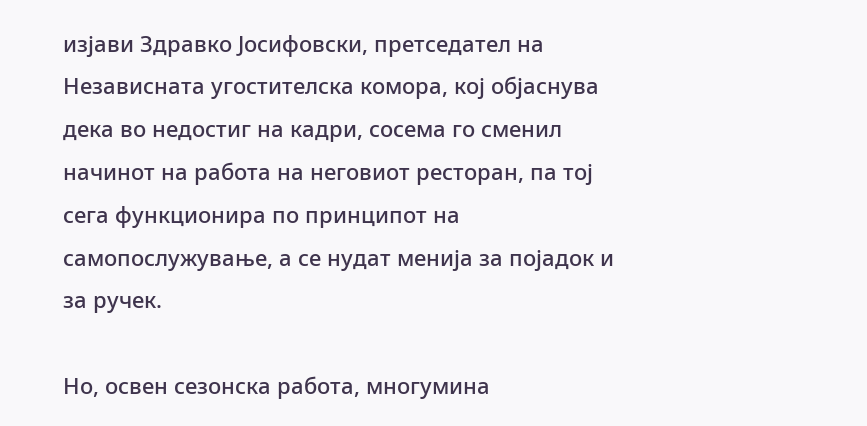изјави Здравко Јосифовски, претседател на Независната угостителска комора, кој објаснува дека во недостиг на кадри, сосема го сменил начинот на работа на неговиот ресторан, па тој сега функционира по принципот на самопослужување, а се нудат менија за појадок и за ручек.

Но, освен сезонска работа, многумина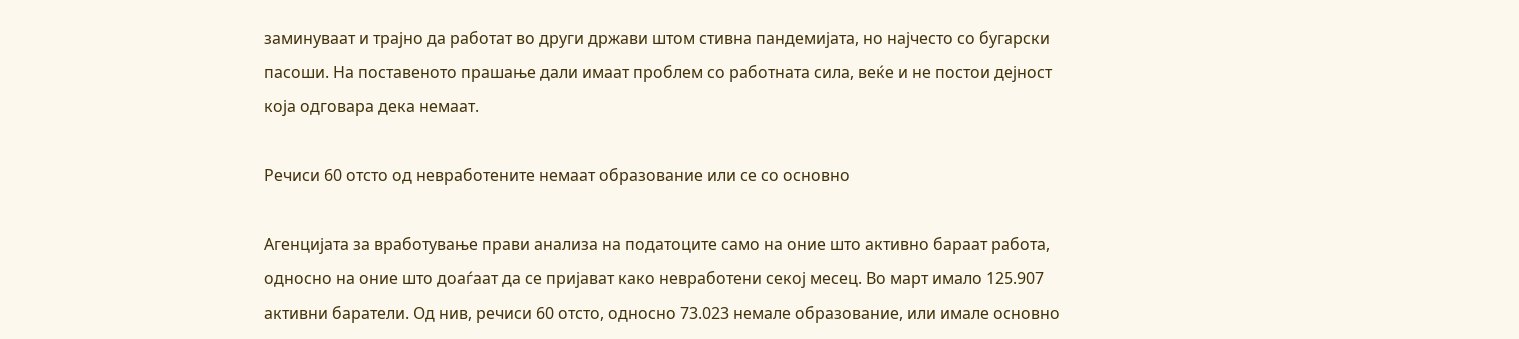заминуваат и трајно да работат во други држави штом стивна пандемијата, но најчесто со бугарски пасоши. На поставеното прашање дали имаат проблем со работната сила, веќе и не постои дејност која одговара дека немаат.

Речиси 60 отсто од невработените немаат образование или се со основно

Агенцијата за вработување прави анализа на податоците само на оние што активно бараат работа, односно на оние што доаѓаат да се пријават како невработени секој месец. Во март имало 125.907 активни баратели. Од нив, речиси 60 отсто, односно 73.023 немале образование, или имале основно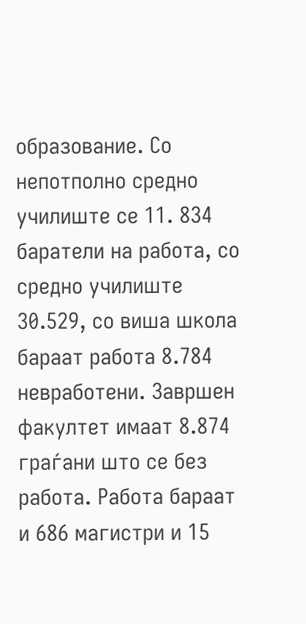образование. Со непотполно средно училиште се 11. 834 баратели на работа, со средно училиште 30.529, со виша школа бараат работа 8.784 невработени. Завршен факултет имаат 8.874 граѓани што се без работа. Работа бараат и 686 магистри и 15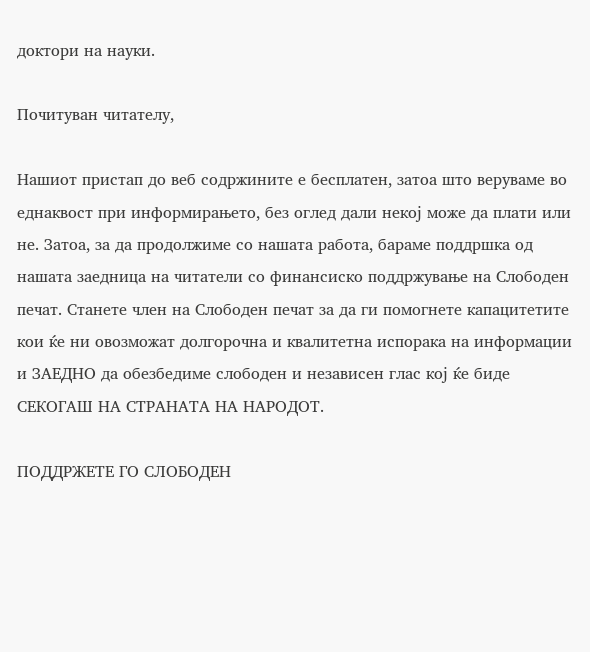доктори на науки.

Почитуван читателу,

Нашиот пристап до веб содржините е бесплатен, затоа што веруваме во еднаквост при информирањето, без оглед дали некој може да плати или не. Затоа, за да продолжиме со нашата работа, бараме поддршка од нашата заедница на читатели со финансиско поддржување на Слободен печат. Станете член на Слободен печат за да ги помогнете капацитетите кои ќе ни овозможат долгорочна и квалитетна испорака на информации и ЗАЕДНО да обезбедиме слободен и независен глас кој ќе биде СЕКОГАШ НА СТРАНАТА НА НАРОДОТ.

ПОДДРЖЕТЕ ГО СЛОБОДЕН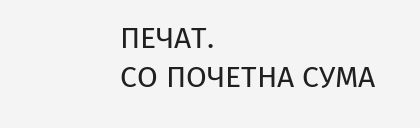ПЕЧАТ.
СО ПОЧЕТНА СУМА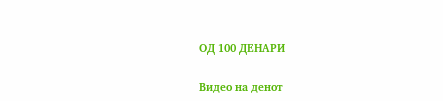ОД 100 ДЕНАРИ

Видео на денот